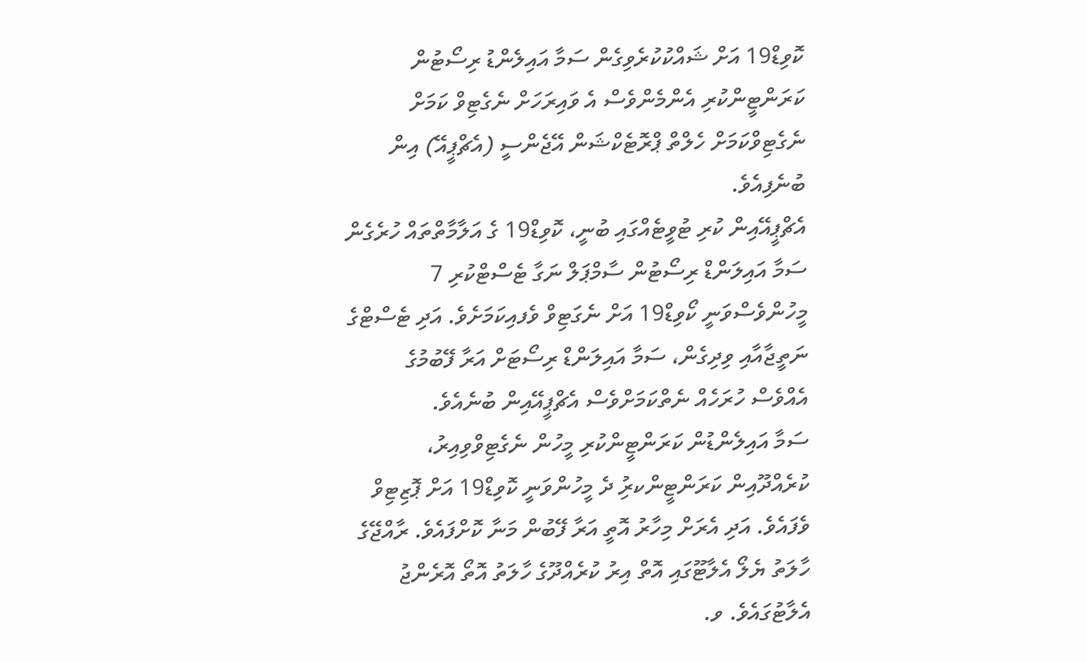ކޮވިޑް19 އަށް ޝައްކުކުރެވިގެން ސަމާ އައިލެންޑު ރިސޯޓުން ކަރަންޓީންކުރި އެންމެންވެސް އެ ވައިރަހަށް ނެގެޓިވް ކަމަށް ނެގެޓިވްކަމަށް ހެލްތް ޕްރޮޓެކްޝަން އޭޖެންސީ (އެޗްޕީއޭ) އިން ބުނެފިއެވެ.
އެޗްޕީއޭއިން ކުރި ޓުވީޓެއްގައި ބުނީ، ކޮވިޑް19 ގެ އަލާމާތްތައް ހުރެގެން ސަމާ އައިލަންޑް ރިސޯޓުން ސާމްޕަލް ނަގާ ޓެސްޓްކުރި 7 މީހުންވެސްވަނީ ކޯވިޑް19 އަށް ނެގަޓިވް ވެފއިކަމަށެވެ. އަދި ޓެސްޓްގެ ނަތީޖާއާއި ވިދިގެން، ސަމާ އައިލަންޑް ރިސޯޓަށް އަރާ ފޭބުމުގެ އެއްވެސް ހުރަހެއް ނެތްކަމަށްވެސް އެޗްޕީއޭއިން ބުނެއެވެ.
ސަމާ އައިލެންޑުން ކަރަންޓީންކުރި މީހުން ނެގެޓިވްވިއިރު، ކުރެއްދޫއިން ކަރަންޓީންކރުި ދެ މީހުންވަނީ ކޮވިޑް19 އަށް ޕޮޒިޓިވް ވެފައެވެ. އަދި އެރަށް މިހާރު އޮތީ އަރާ ފޭބުން މަނާ ކޮށްފައެވެ. ރާއްޖޭގެ ހާލަތު ޔެލޯ އެލާޓޫގައި އޮތް އިރު ކުރެއްދޫގެ ހާލަތު އޮތޯ އޮރެންޖު އެލާޓުގައެވެ. ވ.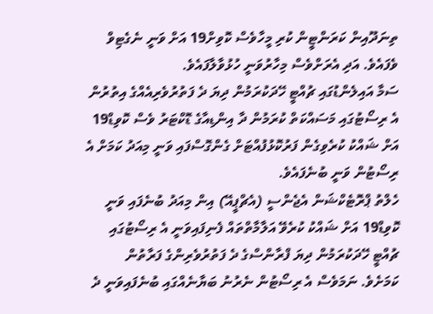ތިނަދޫއިން ކަރަންޓީން ކުރި މީހާވެސް ކޮވިށް19 އަށް ވަނީ ނެގެޓިވް ވެފައެވެ. އަދި އެރަށްވެސް މިހާރުވަނީ ހުޅުވާލާފައެވެ.
ސަމާ އައިލެންޑުގައި ޗުއްޓީ ހޭދަކުރަމުން ދިޔަ ދެ ފަތުރުވެރިއެއްގެ އިތުރުން އެ ރިސޯޓުގައި މަސައްކަތް ކުރަމުން ދާ އިންޑިއާގެ ޑޮކްޓަރު ވެސް ކޮވިޑް19 އަށް ޝައްކު ކުރެވިގެން ފަރުކޮޅުފުއްޓަށް ގެންގޮސްފައި ވަނީ މިއަދު ކަމަށް އެ ރިސޯޓުން ވަނީ ބުނެފައެވެ.
ހެލްތު ޕްރޮޓެކްޝަން އެޖެންސީ (އެޗްޕީއޭ) އިން މިއަދު ބުނެފައި ވަނީ ކޮވިޑް19 އަށް ޝައްކު ކުރެވޭ އަލާމާތްތައް ފެނިފައިވަނީ އެ ރިސޯޓުގައި ޗުއްޓީ ހޭދަކުރަމުން ދިޔަ ފްރާންސްގެ ދެ ފަތުރުވެރިންގެ ފަރާތުން ކަމަށެވެ. ނަމަވެސް އެ ރިސޯޓުން ނެރުނު ބަޔާނެއްގައި ބުނެފައިވަނީ ދެ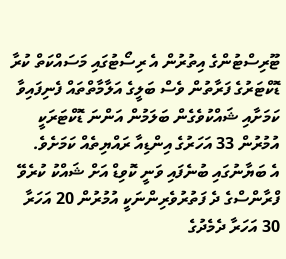ޓޫރިސްޓުންގެ އިތުރުން އެ ރިސޯޓުގައި މަސައްކަތް ކުރާ ޑޮކްޓަރުގެ ފަރާތުން ވެސް ބަލީގެ އަލާމާތްތައް ފެނިފައިވާ ކަމަށާއި ޝައްކުވެގެން ބަލަމުން އަންނަ ޑޮކްޓަރަކީ އުމުރުން 33 އަހަރުގެ އިންޑިއާ ރައްޔިތެއް ކަމަށެވެ.
އެ ބަޔާނުގައި ބުނެފައި ވަނީ ކޮވިޑް އަށް ޝައްކު ކުރެވޭ ފްރާންސްގެ ދެ ފަތުރުވެރިންނަކީ އުމުރުން 20 އަހަރާ 30 އަހަރާ ދެމެދުގެ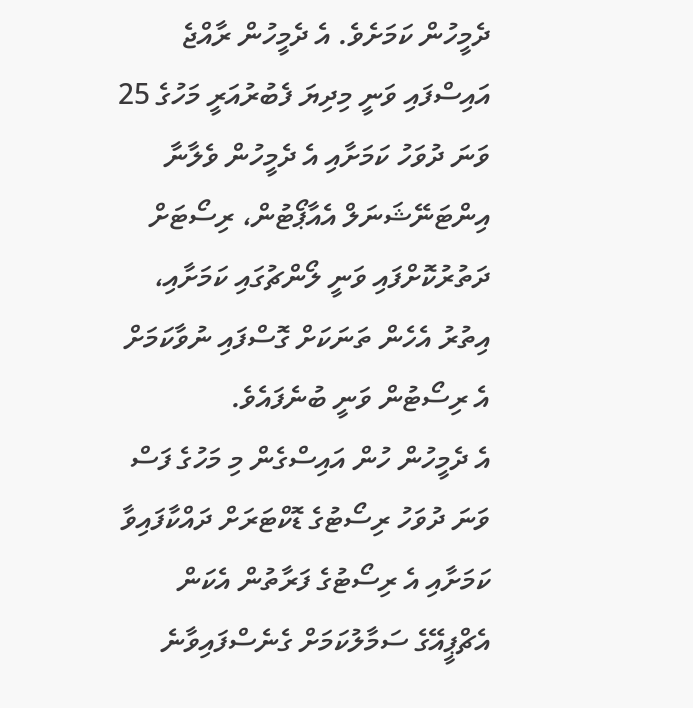ދެމީހުން ކަމަށެވެ. އެ ދެމީހުން ރާއްޖެ އައިސްފައި ވަނީ މިދިޔަ ފެބުރުއަރީ މަހުގެ 25 ވަނަ ދުވަހު ކަމަށާއި އެ ދެމީހުން ވެލާނާ އިންޓަނޭޝަނަލް އެއާޕޯޓުން، ރިސޯޓަށް ދަތުރުކޮށްފައި ވަނީ ލޯންޗުގައި ކަމަށާއި، އިތުރު އެހެން ތަނަކަށް ގޮސްފައި ނުވާކަމަށް އެ ރިސޯޓުން ވަނީ ބުނެފައެވެ.
އެ ދެމީހުން ހުން އައިސްގެން މި މަހުގެ ފަސް ވަނަ ދުވަހު ރިސޯޓުގެ ޑޮކްޓަރަށް ދައްކާފައިވާ ކަމަށާއި އެ ރިސޯޓުގެ ފަރާތުން އެކަން އެޗްޕީއޭގެ ސަމާލުކަމަށް ގެނެސްފައިވާނެ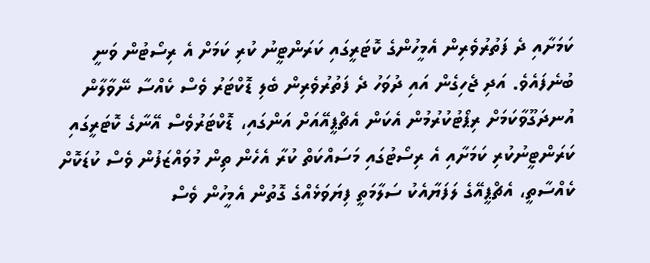ކަމަށާއި ދެ ފަތުރުވެރިން އެމީހުންގެ ކޮޓަރީގައި ކަރަންޓީނު ކުރި ކަމަށް އެ ރިސޯޓުން ވަނީ ބުނެފައެވެ. އަދި ޖެހިގެން އައި ދުވަހު ދެ ފަތުރުވެރިން ބެލި ޑޮކްޓަރު ވެސް ކެއްސާ ނޭވާލާން އުނދަގޫވާކަމަށް ރިޕޯޓުކުރުމުން އެކަން އެޗްޕީއޭއަށް އަންގައި، ޑޮކްޓަރުވެސް އޭނާގެ ކޮޓަރީގައި ކަރަންޓީނުކުރި ކަމަށާއި އެ ރިސޯޓުގައި މަސައްކަތް ކުރާ އެހެން ތިން މުވައްޒަފުން ވެސް ކުޑަކޮށް ކެއްސާތީ، އެޗްޕީއޭގެ ލަފަޔާއެކު ސަލާމަތީ ފިޔަވަޅެއްގެ ގޮތުން އެމީހުން ވެސް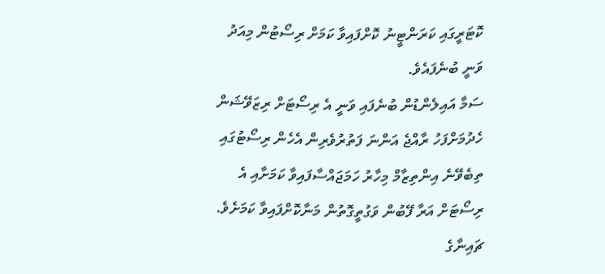ކޮޓަރީގައި ކަރަންޓީނު ކޮށްފައިވާ ކަމަށް ރިސޯޓުން މިއަދު ވަނީ ބުނެފައެވެ.
ސަމާ އައިލެންޑުން ބުނެފައި ވަނީ އެ ރިސޯޓަށް ރިޒަވޭޝަން ހެދުމަށްފަހު ރާއްޖެ އަންނަ ފަތުރުވެރިން އެހެން ރިސޯޓުގައި ތިބެވޭނެ އިންތިޒާމް މިހާރު ހަމަޖައްސާފައިވާ ކަމަށާއި އެ ރިސޯޓަށް އަރާ ފޭބުން ވަގުތީގޮތުން މަނާކޮށްފައިވާ ކަމަށެވެ.
ޗައިނާގެ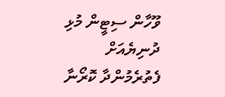ވޫހާން ސިޓީން މުޅި ދުނިޔެއަށް ފެތުރެމުންދާ ކޮރޯނާ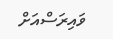ވައިރަސްއަށް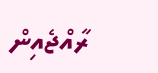ރާއްޖެއިން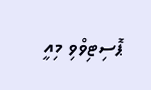ޕޮސިޓިވްވި މިއީ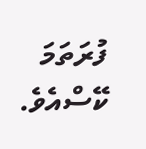ފުރަތަމަ ކޭސްއެވެ.